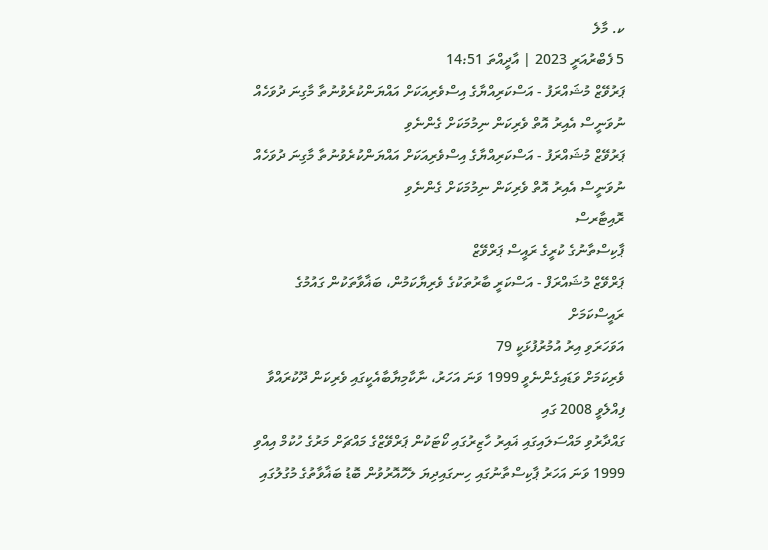ކ. މާލެ
5 ފެބްރުއަރީ 2023 | އާދީއްތަ 14:51
ޕަރުވޭޒް މުޝައްރަފު - އަސްކަރިއްޔާގެ އިސްވެރިއަކަށް އައްޔަންކުރެވުނުތާ މާގިނަ ދުވަހެއް ނުވަނީސް އެއިރު އޮތް ވެރިކަން ނިމުމަކަށް ގެންނެވި
ޕަރުވޭޒް މުޝައްރަފު - އަސްކަރިއްޔާގެ އިސްވެރިއަކަށް އައްޔަންކުރެވުނުތާ މާގިނަ ދުވަހެއް ނުވަނީސް އެއިރު އޮތް ވެރިކަން ނިމުމަކަށް ގެންނެވި
ރޮއިޓާރސް
ޕާކިސްތާނުގެ ކުރީގެ ރައީސް ޕަރްވޭޒް
ޕަރްވޭޒް މުޝައްރަފް - އަސްކަރީ ބާރުތަކުގެ ވެރިޔާކަމުން، ބަޣާވާތަކުން ގައުމުގެ ރައީސްކަމަށް
އަވަހަރަވި އިރު އުމުރުފުޅަކީ 79
ވެރިކަމަށް ވަޑައިގެންނެވީ 1999 ވަނަ އަހަރު، ނާކާމިޔާބާއެކީގައި ވެރިކަން ދޫކުރައްވާ ފިއްލެވީ 2008 ގައި
ގައްދާރުވި މައްސަލައިގައި ޣައިރު ހާޒިރުގައި ކޯޓަކުން ޕަރްވޭޒްގެ މައްޗަށް މަރުގެ ހުކުމް އިއްވި
1999 ވަނަ އަހަރު ޕާކިސްތާނުގައި ހިނގައިދިޔަ ލެހޮއޮރުވުން ބޮޑު ބަޣާވާތުގެ މުގުލުގައި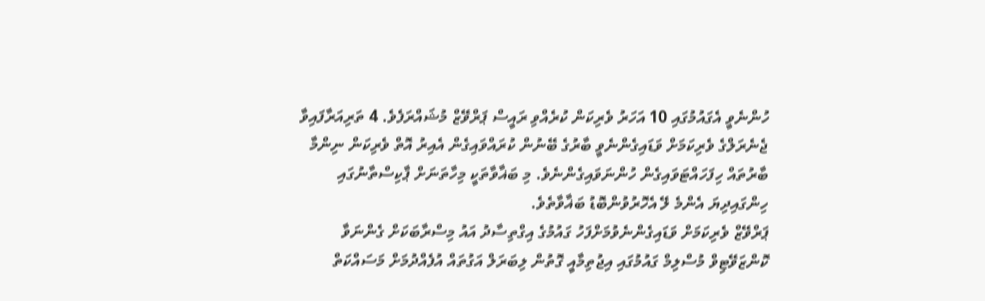ހުންނެވީ އެގައުމުގައި 10 އަހަރު ވެރިކަން ކުރެއްވި ރައީސް ޕަރްވޭޒް މުޝައްރަފެވެ. 4 ތަރިއަރާފައިވާ ޖެނެރަލްގެ ވެރިކަމަށް ވަޑައިގެންނެވީ ބާރުގެ ބޭނުން ކުރައްވައިގެން އެއިރު އޮތް ވެރިކަން ނިންމާ ބާރުތައް ހިފަހައްޓަވައިގެން ހުންނަވައިގެންނެވެ. މި ބަޣާވާތަކީ މިހާތަނަށް ޕާކިސްތާނުގައި ހިންގައިދިޔަ އެންމެ ލޭ އެހޮރުވުންބޮޑު ބަޣާވާތެވެ.
ޕަރްވޭޒް ވެރިކަމަށް ވަޑައިގެންނެވުމަށްފަހު ގައުމުގެ އިގްތިސާދު އައު މިސްރާބަކަށް ގެންނަވާ ކޮންޒަވޭޓިވް މުސްލިމް ގައުމުގައި އިޖުތިމާއީ ގޮތުން ލިބަރަލް އަގުތައް އުފެއްދުމަށް މަސައްކަތް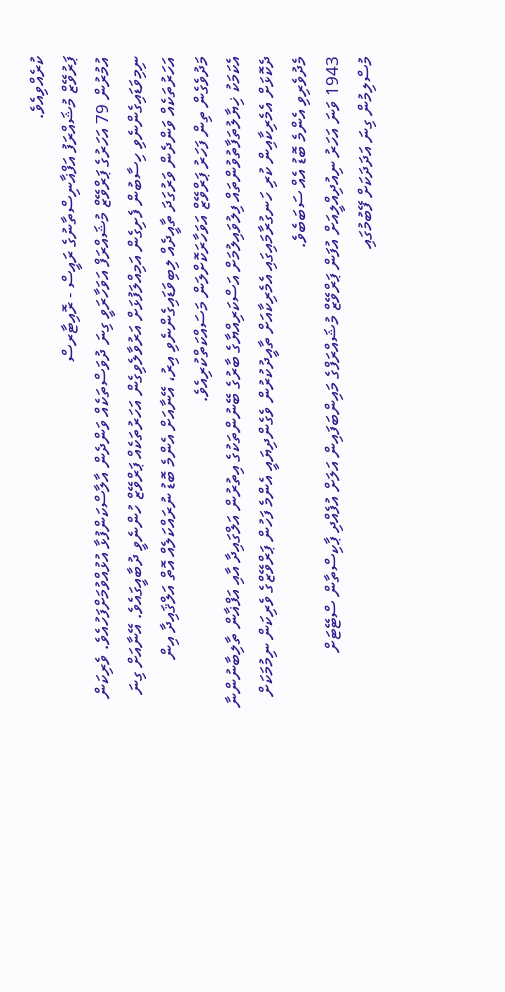ކުރެއްވިއެވެ.
ޕަރުވޭޒް މުޝައްރަފު އަފްޣާނިސްތާނުގެ ރައީސް - ރޮއިޓާރސް
އުމުރުން 79 އަހަރުގެ ޕަރްވޭޒް މުޝައްރަފް އަވަހާރަވީ ގިނަ ދުވަސްތަކެއް ވަންދެން އާލާސްކަންފުޅާ އުޅުއްވުމަށްފަހުއެވެ. ވެރިކަން ނިމިވަޑައިގެންނެވި ހިސާބުން ފެށިގެން އަމިއްލަފުޅަށް އަރުވާލެވިގެން އަހަރުތަކެއް ޕަރްވޭޒް ހުންނެވީ ދުބާއީގައެވެ. އޭނާއަށް ގިނަ އަހަރުތަކެއް ވަންދެން ވަރުގަދަ ތާއީދެއް ލިބިވަޑައިގެންނެވި އިރު، އޭނާއަށް އެންމެ ބޮޑު ނުރައްކަލެއް އޮތް އަލްޤައިދާ އިން މަދުވެގެން ތިން ފަހަރު ޕަރްވޭޒް އަވަހާރަކޮށްލަން މަސައްކަތްކުރިއެވެ.
އެކަމަކު ޚިޔާލުތަފާތުވުންތައް ފިލުވައިލުމަށް އަސްކަރިއްޔާގެ ބާރުގެ ބޭނުންތަކުގެ އިތުރުން އަލްގައިދާ އާއި އަފްޣާން ތާލިބާނުންނާ ދެކޮޅަށް އެމެރިކާއިން ކުރި ހަނގުރާމައިގައި އެމެރިކާއަށް ތާއީދުކުރުން ވެގެންދިޔައީ އެންމެ ފަހުން ޕަރްވޭޒްގެ ވެރިކަން ނިމުމަކަށް މެދުވެރިވި އެންމެ ބޮޑު އެއް ސަބަބެވެ.
1943 ވަނަ އަހަރު ނިއުދިއްލީއަށް އުފަން ޕަރްވޭޒް މުޝައްރަފްގެ މައިންބަފައިން އަލަށް އުފެއްދި ޕާކިސްތާން ސްޓޭޓަށް މުސްލިމުން ގިނަ އަދަދަކަށް ފޭބުމުގައި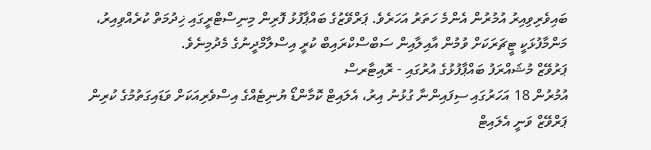ބައިވެރިވިއިރު އުމުރުން އެންމެ ހަތަރު އަހަރެވެ. ޕަރްވޭޒުގެ ބައްޕާފުޅު ފޮރިން މިނިސްޓްރީގައި ޚިދުމަތް ކުރެއްވިއިރު، މަންމާފުޅަކީ ޓީޗަރަކަށް ވުމުން އާއިލާއިން ސަބްސްކްރައިބް ކުރީ އިސްލާމްދީނުގެ މެދުމިނެވެ.
ޕަރުވޭޒް މުޝައްރަފު ބައްޕާފުޅުގެ އުރުގައި - ރޮއިޓާރސް
އުމުރުން 18 އަހަރުގައި ސިފައިންނާ ގުޅުނު އިރު، އެލައިޓް ކޮމާންޑޯ ޔުނިޓެއްގެ އިސްވެރިއަކަށް ވަޑައިގަތުމުގެ ކުރިން ޕަރްވޭޒް ވަނީ އެލައިޓް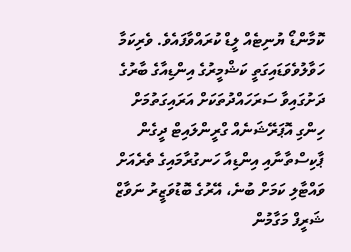ކޮމާންޑޯ ޔުނިޓެއް ލީޑް ކުރައްވާފައެވެ. ވެރިކަމާ ހަވާލުވެވަޑައިގަތީ ކަޝްމީރުގެ އިންޑިއާގެ ބާރުގެ ދަށުގައިވާ ސަރަހައްދުތަކަށް އަރައިގަތުމަށް ހިންގި އޮޕަރޭޝަނެއް ގްރީންލައިޓް ދީގެން ޕާކިސްތާނާއި އިންޑިއާ ހަނގުރާމައިގެ ތެރެއަށް ވައްޓާލި ކަމަށް ބުނެ، އޭރުގެ ބޮޑުވަޒީރު ނަވާޒް ޝަރީފް މަގާމުން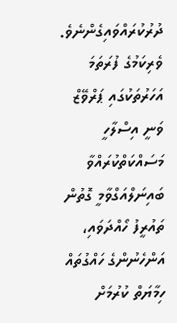ދުރުކުރައްވައިގެންނެވެ.
ވެރިކަމުގެ ފުރަތަމަ އަހަރުތަކުގައި ޕަރްވޭޒް ވަނީ އިސްލާހީ މަސައްކަތްކުރައްވާ ބައިނަލްއަގްވާމީ ގޮތުން ތައުރީފު ހޯއްދަވައި، އަންހެނުންގެ ހައްގުތައް ހިމާޔަތް ކުރުމަށް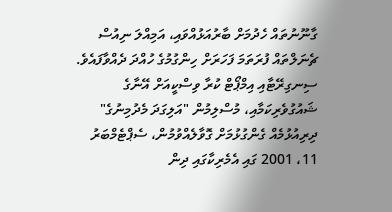ގާނޫނުތައް ހެދުމަށް ބާރުއަޅުއްވައި، އަމިއްލަ ނިއުސް ޗެނަލްތައް ފުރަތަމަ ފަހަރަށް ހިންގުމުގެ ހުއްދަ ދެއްވާފައެވެ.
ސިނގިރޭޓާއި އިމްޕޯޓް ކުރާ ވިސްކީއަށް އޭނާގެ ޝައުގުވެރިކަމާއި، މުސްލިމުން "އަލިގަދަ މެދުމިނުގެ" ދިރިއުޅުމެއް ގެންގުޅުމަށް ގޮވާލެއްވުމުން، ސެޕްޓެމްބަރު 11، 2001 ގައި އެމެރިކާގައި ދިން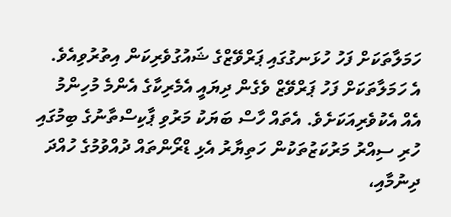ހަމަލާތަކަށް ފަހު ހުޅަނގުގައި ޕަރްވޭޒްގެ ޝައުގުވެރިކަން އިތުރުވިއެވެ.
އެ ހަމަލާތަކަށް ފަހު ޕަރްވޭޒް ވެގެން ދިޔައީ އެމެރިކާގެ އެންމެ މުހިންމު އެއް އެކުވެރިއަކަށެވެ. އެތައް ހާސް ބަޔަކު މަރުވި ޕާކިސްތާނުގެ ބިމުގައި ހުރި ސިއްރު މަރުކަޒުތަކުން ހަތިޔާރު އެޅި ޑްރޯންތައް ދުއްވުމުގެ ހުއްދަ ދިނުމާއި،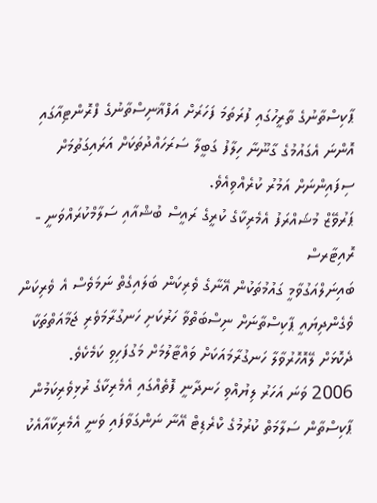ޕާކިސްތާނުގެ ތާރީހުގައި ފުރަތަމަ ފަހަރަށް އަފްޣާނިސްތާނުގެ ފްރޮންޓިއާގައި އޮންނަ އެގައުމުގެ ގާނޫނާ ހިލާފު ގަބީލާ ސަރަހައްދުތަކަށް އަރައިގަތުމަށް ސިފައިންނަށް އަމުރު ކުރެއްވިއެވެ.
ޕަރުވޭޒް މުޝައްރަފު އެމެރިކާގެ ކުރީގެ ރައީސް ބުޝްއާއި ސަލާމްކުރައްވަނީ - ރޮއިޓާރސް
ބައިނަލްއަގުވާމީ ގައުމުތަކުން އޭނާގެ ވެރިކަން ބަލައިގެތް ނަމަވެސް އެ ވެރިކަން ވެގެންދިޔައީ ޕާކިސްތާނަށް ނިސްބަތްވާ ހަރުކަށި ހަނގުރާމަވެރި ޖަމާއަތްތަކާ ދެކޮޅަށް ލޭއޮހޮރުވާލާ ހަނގުރާމައަކަށް ވައްޓާލުމަށް މަގުފަހިވި ކަމެކެވެ.
2006 ވަނަ އަހަރު ލިޔުއްވި ހަނދާނީ ފޮތެއްގައި އެމެރިކާގެ ރުޅިވެރިކަމުން ޕާކިސްތާން ސަލާމަތް ކުރުމުގެ ކްރެޑިޓް އޭނާ ނަންގަވާފައި ވަނީ އެމެރިކާއާއެކު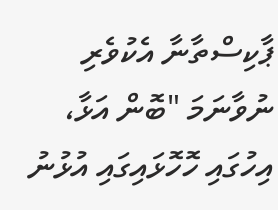ޕާކިސްތާނާ އެކުވެރި ނުވާނަމަ "ބޮން އަޅާ، އިހުގައި ހޮހޮޅައިގައި އުޅުނު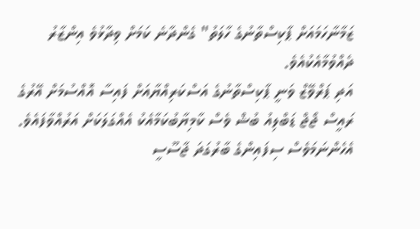ޒަމާނާހަމައަށް ޕާކިސްތާނުގެ ހާލަތު" ގެންދާނެ ކަމަށް ވިދާޅުވެ އިންޒާރު ދެއްވުމާއެކުއެވެ.
އަދި ޕަރްވޭޒް ވަނީ ޕާކިސްތާނުގެ އަސްކަރިއްޔާއަށް ފައިސާ އޮއްސުމަށް އޭރުގެ ރައީސް ޖޯޖް ޑަބްލިއު ބުޝް ވެސް ކާމިޔާބުކަމާއެކު އެއްގަލަކަށް އަރުއްވާފައެވެ. އެހެންނަމަވެސް ސިފައިންގެ ބާރުގަދަ ޖާސޫސީ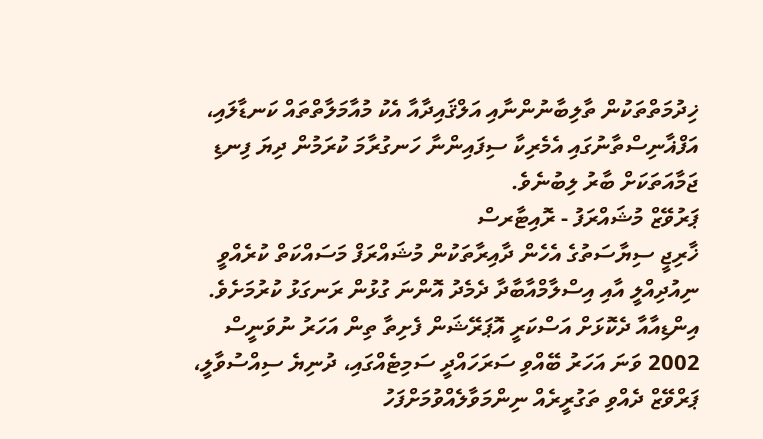ޚިދުމަތްތަކުން ތާލިބާނުންނާއި އަލްޤައިދާއާ އެކު މުއާމަލާތްތައް ކަނޑާލައި، އަފްޣާނިސްތާނުގައި އެމެރިކާ ސިފައިންނާ ހަނގުރާމަ ކުރަމުން ދިޔަ ފިނޑި ޖަމާއަތަކަށް ބާރު ލިބުނެވެ.
ޕަރުވޭޒް މުޝައްރަފު - ރޮއިޓާރސް
ޚާރިޖީ ސިޔާސަތުގެ އެހެން ދާއިރާތަކުން މުޝައްރަފް މަސައްކަތް ކުރެއްވީ ނިއުދިއްލީ އާއި އިސްލާމްއާބާދާ ދެމެދު އޮންނަ ގުޅުން ރަނގަޅު ކުރުމަށެވެ.
އިންޑިއާއާ ދެކޮޅަށް އަސްކަރީ އޮޕަރޭޝަން ފެށިތާ ތިން އަހަރު ނުވަނީސް 2002 ވަނަ އަހަރު ބޭއްވި ސަރަހައްދީ ސަމިޓެއްގައި، ދުނިޔެ ސިއްސުވާލީ، ޕަރްވޭޒް ދެއްވި ތަގުރީރެއް ނިންމަވާލެއްވުމަށްފަހު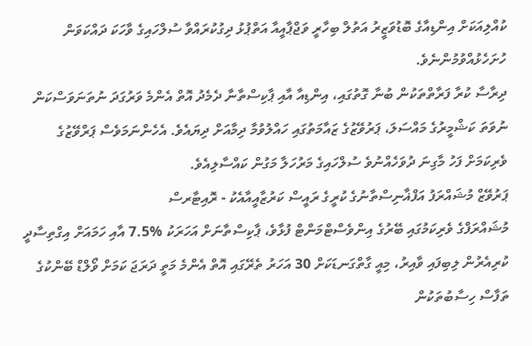ކުއްލިއަކަށް އިންޑިއާގެ ބޮޑުވަޒީރު އަތުލް ބިހާރީ ވަޖްޕާއީއާ އަތްޕުޅު ދިގުކުރައްވާ ސުލްހައިގެ ވާހަކަ ދައްކަވަން ހުށަހެޅުއްވުމުންނެވެ.
ދިރާސާ ކުރާ ފަރާތްތަކުން ބުނާ ގޮތުގައި، އިންޑިއާ އާއި ޕާކިސްތާނާ ދެމެދު އޮތް އެންމެ ވަރުގަދަ ނުތަނަވަސްކަން ނުވަތަ ކަޝްމީރުގެ މައްސަލަ، ޕަރުވޭޒުގެ ޒައާމަތުގައި ހައްލުވުމާ ދިމާއަށް ދިޔައެވެ. އެހެންނަމަވެސް ޕަރްވޭޒުގެ ވެރިކަމަށް ފަހު މާގިނަ ދުވަހެއްނުވެ ސުލްހައިގެ މަރުހަލާ މަގުން ކައްސާލިއެވެ.
ޕަރުވޭޒް މުޝައްރަފު އަފްޣާނިސްތާނުގެ ކުރީގެ ރައީސް ކަރުޒާއީއާއެކު - ރޮއިޓާރސް
މުޝައްރަފްގެ ވެރިކަމުގައި ބޭރުގެ އިންވެސްޓްމަންޓް ފުޅާވެ، ޕާކިސްތާނަށް އަހަރަކު %7.5 އާއި ހަމައަށް އިގްތިސާދީ ކުރިއެރުން ލިބިފައި ވާއިރު، މިއީ ގާތްގަނޑަކަށް 30 އަހަރު ތެރޭގައި އޮތް އެންމެ މަތީ ދަރަޖަ ކަމަށް ވޯލްޑް ބޭންކުގެ ތަފާސް ހިސާބުތަކުން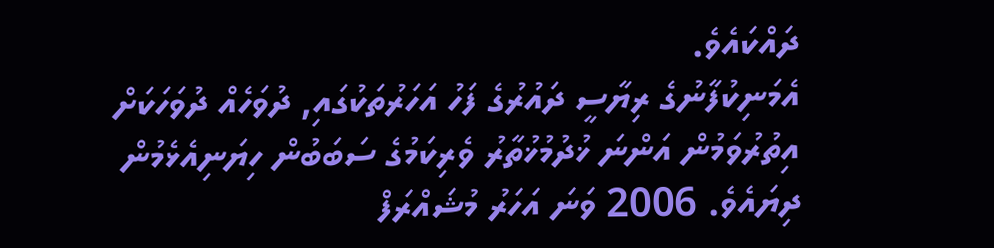ދައްކައެވެ.
އެމަނިކުފާނުގެ ރިޔާސީ ދައުރުގެ ފަހު އަހަރުތަކުގައި, ދުވަހެއް ދުވަހަކަށް އިތުރުވަމުން އަންނަ ޚުދުމުޚުތާރު ވެރިކަމުގެ ސަބަބުން ހިޔަނިއެޅެމުން ދިޔައެވެ. 2006 ވަނަ އަހަރު މުޝައްރަފް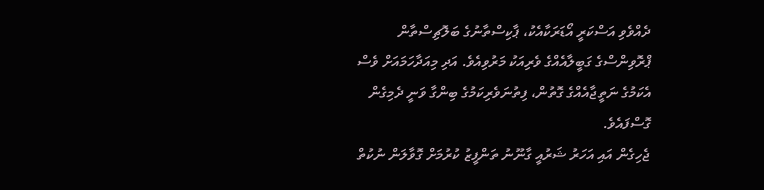ދެއްވެވި އަސްކަރީ އޯޑަރަކާއެކު، ޕާކިސްތާނުގެ ބަލޮޗިސްތާން ޕްރޮވިންސްގެ ގަބީލާއެއްގެ ވެރިއަކު މަރުވިއެވެ. އަދި މިއަދާހަމައަށް ވެސް އެކަމުގެ ނަތީޖާއެއްގެ ގޮތުން، ފިތުނަވެރިކަމުގެ ބިންގާ ވަނީ ދެމިގެން ގޮސްފައެވެ.
ޖެހިގެން އައި އަހަރު ޝަރުއީ ގާނޫނު ތަންފީޒު ކުރުމަށް ގޮވާލަން ނުކުތް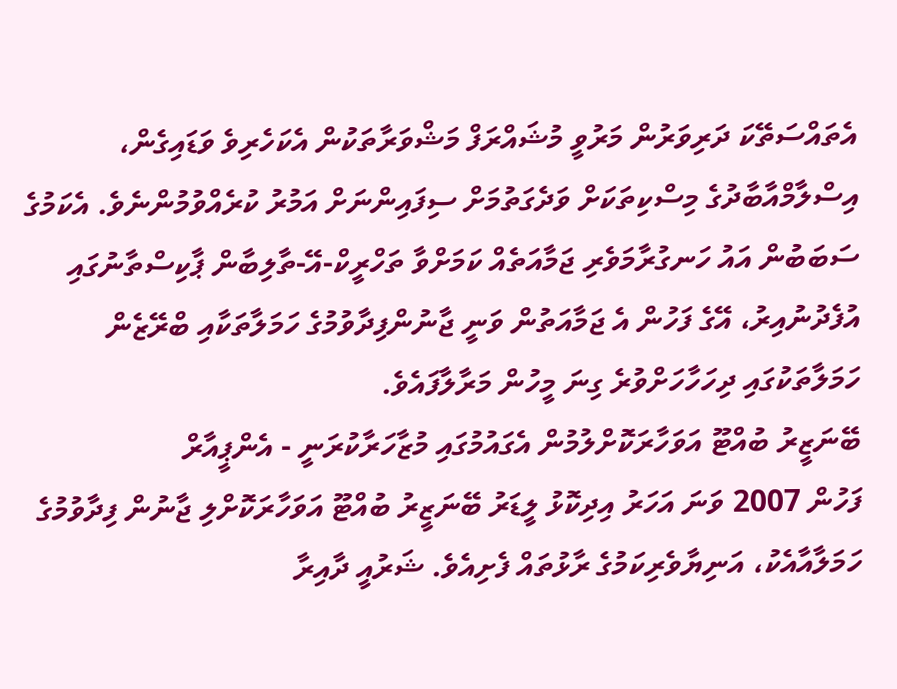އެތައްސަތޭކަ ދަރިވަރުން މަރުވީ މުޝައްރަފް މަޝްވަރާތަކުން އެކަހެރިވެ ވަޑައިގެން، އިސްލާމްއާބާދުގެ މިސްކިތަކަށް ވަދެގަތުމަށް ސިފައިންނަށް އަމުރު ކުރެއްވުމުންނެވެ. އެކަމުގެ ސަބަބުން އައު ހަނގުރާމަވެރި ޖަމާއަތެއް ކަމަށްވާ ތަހްރީކް-އޭ-ތާލިބާން ޕާކިސްތާނުގައި އުފެދުނުއިރު، އޭގެ ފަހުން އެ ޖަމާއަތުން ވަނީ ޖާނުންފިދާވުމުގެ ހަމަލާތަކާއި ބްރޭޒެން ހަމަލާތަކުގައި ދިހަހާހަށްވުރެ ގިނަ މީހުން މަރާލާފައެވެ.
ބޭނަޒީރު ބުއްޓޫ އަވަހާރަކޮށްލުމުން އެގައުމުގައި މުޒާހަރާކުރަނީ - އެންޕީއާރް
ފަހުން 2007 ވަނަ އަހަރު އިދިކޮޅު ލީޑަރު ބޭނަޒީރު ބުއްޓޫ އަވަހާރަކޮށްލި ޖާނުން ފިދާވުމުގެ ހަމަލާއާއެކު، އަނިޔާވެރިކަމުގެ ރާޅުތައް ފެށިއެވެ. ޝަރުއީ ދާއިރާ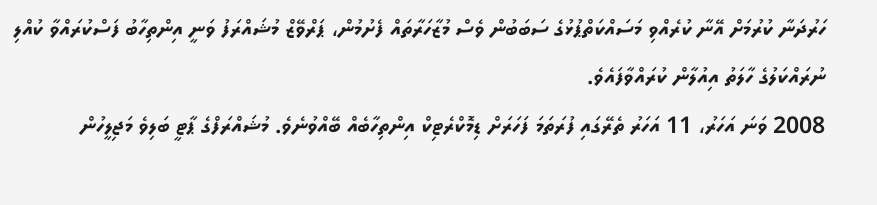ހަރުދަނާ ކުރުމަށް އޭނާ ކުރެއްވި މަސައްކަތްޕުޅުގެ ސަބަބުން ވެސް މުޒާހަރާތައް ފެށުމުން، ޕަރްވޭޒް މުޝައްރަފު ވަނީ އިންތިހާބު ފަސްކުރައްވާ ކުއްލި ނުރައްކަލުގެ ހާލަތު އިއުލާން ކުރައްވާފައެވެ.
2008 ވަނަ އަހަރު، 11 އަހަރު ތެރޭގައި ފުރަތަމަ ފަހަރަށް ޑިމޮކްރެޓިކް އިންތިހާބެއް ބޭއްވުނެވެ. މުޝައްރަފްގެ ޕާޓީ ބަލިވެ މަޖިލީހުން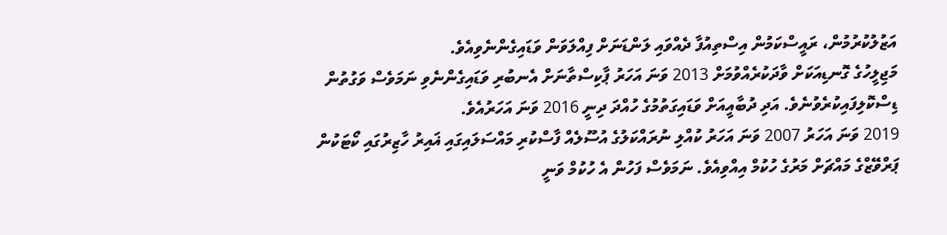އަޒުލުކުރުމުން، ރައީސްކަމުން އިސްތިއުފާ ދެއްވައި ލަންޑަނަށް ފިއްލަވަން ވަޑައިގެންނެވިއެވެ.
މަޖިލީހުގެ ގޮނޑިއަކަށް ވާދަކުރެއްވުމަށް 2013 ވަނަ އަހަރު ޕާކިސްތާނަށް އެނބުރި ވަޑައިގެންނެވި ނަމަވެސް ވަގުތުން ޑިސްކޮލިފައިކުރެވުނެވެ. އަދި ދުބާއީއަށް ވަޑައިގަތުމުގެ ހުއްދަ ދިނީ 2016 ވަނަ އަހަރުއެވެ.
2019 ވަނަ އަހަރު 2007 ވަނަ އަހަރު ކުއްލި ނުރައްކަލުގެ އުސޫލެއް ފާސްކުރި މައްސަލައިގައި ޣައިރު ހާޒިރުގައި ކޯޓަކުން ޕަރްވޭޒްގެ މައްޗަށް މަރުގެ ހުކުމް އިއްވިއެވެ. ނަމަވެސް ފަހުން އެ ހުކުމް ވަނީ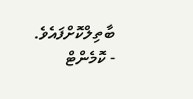ބާތިލްކޮށްފައެވެ.
- ކޮމެންޓް